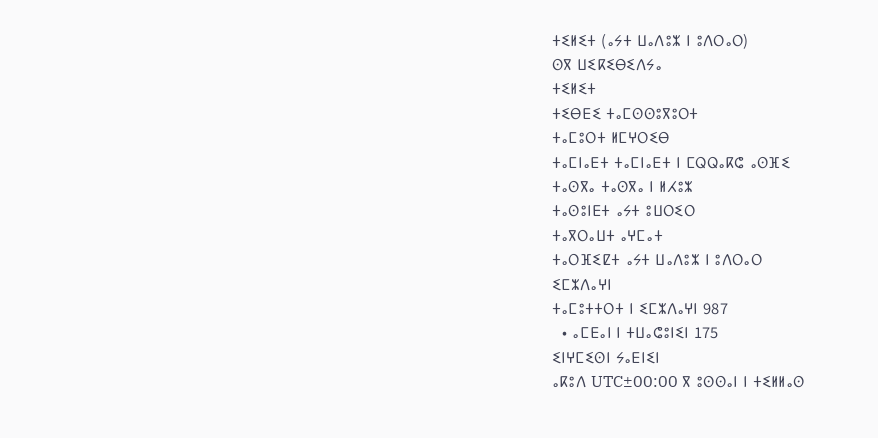ⵜⵉⵍⵉⵜ (ⴰⵢⵜ ⵡⴰⴷⵓⵣ ⵏ ⵓⴷⵔⴰⵔ)
ⵙⴳ ⵡⵉⴽⵉⴱⵉⴷⵢⴰ
ⵜⵉⵍⵉⵜ
ⵜⵉⴱⴹⵉ ⵜⴰⵎⵙⵙⵓⴳⵓⵔⵜ
ⵜⴰⵎⵓⵔⵜ ⵍⵎⵖⵔⵉⴱ
ⵜⴰⵎⵏⴰⴹⵜ ⵜⴰⵎⵏⴰⴹⵜ ⵏ ⵎⵕⵕⴰⴽⵛ ⴰⵙⴼⵉ
ⵜⴰⵙⴳⴰ ⵜⴰⵙⴳⴰ ⵏ ⵍⵃⵓⵣ
ⵜⴰⵙⵓⵏⴹⵜ ⴰⵢⵜ ⵓⵡⵔⵉⵔ
ⵜⴰⴳⵔⴰⵡⵜ ⴰⵖⵎⴰⵜ
ⵜⴰⵔⴼⵉⵇⵜ ⴰⵢⵜ ⵡⴰⴷⵓⵣ ⵏ ⵓⴷⵔⴰⵔ
ⵉⵎⵣⴷⴰⵖⵏ
ⵜⴰⵎⵓⵜⵜⵔⵜ ⵏ ⵉⵎⵣⴷⴰⵖⵏ 987
  • ⴰⵎⴹⴰⵏ ⵏ ⵜⵡⴰⵛⵓⵏⵉⵏ 175
ⵉⵏⵖⵎⵉⵙⵏ ⵢⴰⴹⵏⵉⵏ
ⴰⴽⵓⴷ UTC±00:00 ⴳ ⵓⵙⵙⴰⵏ ⵏ ⵜⵉⵍⵍⴰⵙ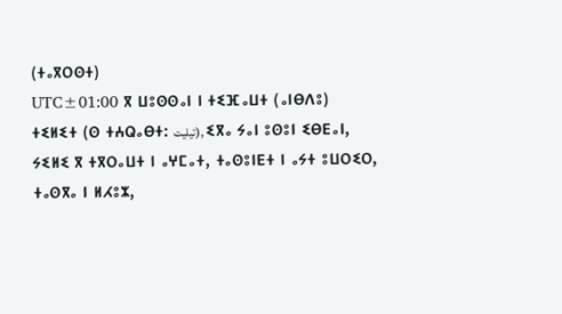(ⵜⴰⴳⵔⵙⵜ)
UTC±01:00 ⴳ ⵡⵓⵙⵙⴰⵏ ⵏ ⵜⵉⴼⴰⵡⵜ (ⴰⵏⴱⴷⵓ)
ⵜⵉⵍⵉⵜ (ⵙ ⵜⵄⵕⴰⴱⵜ: تيليت), ⵉⴳⴰ ⵢⴰⵏ ⵓⵙⵓⵏ ⵉⴱⴹⴰⵏ, ⵢⵉⵍⵉ ⴳ ⵜⴳⵔⴰⵡⵜ ⵏ ⴰⵖⵎⴰⵜ, ⵜⴰⵙⵓⵏⴹⵜ ⵏ ⴰⵢⵜ ⵓⵡⵔⵉⵔ, ⵜⴰⵙⴳⴰ ⵏ ⵍⵃⵓⵣ,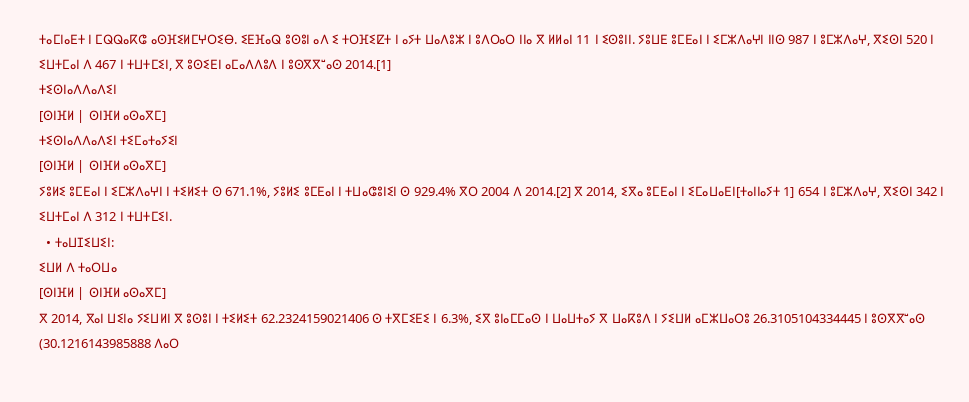ⵜⴰⵎⵏⴰⴹⵜ ⵏ ⵎⵕⵕⴰⴽⵛ ⴰⵙⴼⵉⵍⵎⵖⵔⵉⴱ. ⵉⴹⴼⴰⵕ ⵓⵙⵓⵏ ⴰⴷ ⵉ ⵜⵔⴼⵉⵇⵜ ⵏ ⴰⵢⵜ ⵡⴰⴷⵓⵣ ⵏ ⵓⴷⵔⴰⵔ ⵏⵏⴰ ⴳ ⵍⵍⴰⵏ 11 ⵏ ⵉⵙⵓⵏⵏ. ⵢⵓⵡⴹ ⵓⵎⴹⴰⵏ ⵏ ⵉⵎⵣⴷⴰⵖⵏ ⵏⵏⵙ 987 ⵏ ⵓⵎⵣⴷⴰⵖ, ⴳⵉⵙⵏ 520 ⵏ ⵉⵡⵜⵎⴰⵏ ⴷ 467 ⵏ ⵜⵡⵜⵎⵉⵏ, ⴳ ⵓⵙⵉⴹⵏ ⴰⵎⴰⴷⴷⵓⴷ ⵏ ⵓⵙⴳⴳⵯⴰⵙ 2014.[1]
ⵜⵉⵙⵏⴰⴷⴷⴰⴷⵉⵏ
[ⵙⵏⴼⵍ | ⵙⵏⴼⵍ ⴰⵙⴰⴳⵎ]
ⵜⵉⵙⵏⴰⴷⴷⴰⴷⵉⵏ ⵜⵉⵎⴰⵜⴰⵢⵉⵏ
[ⵙⵏⴼⵍ | ⵙⵏⴼⵍ ⴰⵙⴰⴳⵎ]
ⵢⵓⵍⵉ ⵓⵎⴹⴰⵏ ⵏ ⵉⵎⵣⴷⴰⵖⵏ ⵏ ⵜⵉⵍⵉⵜ ⵙ 671.1%, ⵢⵓⵍⵉ ⵓⵎⴹⴰⵏ ⵏ ⵜⵡⴰⵛⵓⵏⵉⵏ ⵙ 929.4% ⴳⵔ 2004 ⴷ 2014.[2] ⴳ 2014, ⵉⴳⴰ ⵓⵎⴹⴰⵏ ⵏ ⵉⵎⴰⵡⴰⴹⵏ[ⵜⴰⵏⵏⴰⵢⵜ 1] 654 ⵏ ⵓⵎⵣⴷⴰⵖ, ⴳⵉⵙⵏ 342 ⵏ ⵉⵡⵜⵎⴰⵏ ⴷ 312 ⵏ ⵜⵡⵜⵎⵉⵏ.
  • ⵜⴰⵡⵊⵉⵡⵉⵏ:
ⵉⵡⵍ ⴷ ⵜⴰⵔⵡⴰ
[ⵙⵏⴼⵍ | ⵙⵏⴼⵍ ⴰⵙⴰⴳⵎ]
ⴳ 2014, ⴳⴰⵏ ⵡⵉⵏⴰ ⵢⵉⵡⵍⵏ ⴳ ⵓⵙⵓⵏ ⵏ ⵜⵉⵍⵉⵜ 62.2324159021406 ⵙ ⵜⴳⵎⵉⴹⵉ ⵏ 6.3%, ⵉⴳ ⵓⵏⴰⵎⵎⴰⵙ ⵏ ⵡⴰⵡⵜⴰⵢ ⴳ ⵡⴰⴽⵓⴷ ⵏ ⵢⵉⵡⵍ ⴰⵎⵣⵡⴰⵔⵓ 26.3105104334445 ⵏ ⵓⵙⴳⴳⵯⴰⵙ (30.1216143985888 ⴷⴰⵔ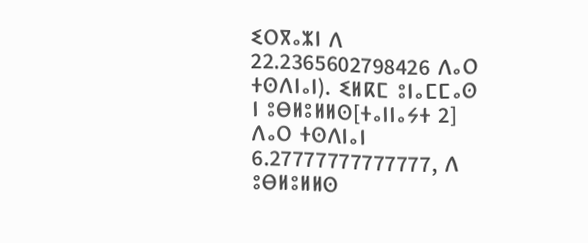ⵉⵔⴳⴰⵣⵏ ⴷ 22.2365602798426 ⴷⴰⵔ ⵜⵙⴷⵏⴰⵏ). ⵉⵍⴽⵎ ⵓⵏⴰⵎⵎⴰⵙ ⵏ ⵓⴱⵍⵓⵍⵍⵙ[ⵜⴰⵏⵏⴰⵢⵜ 2] ⴷⴰⵔ ⵜⵙⴷⵏⴰⵏ 6.27777777777777, ⴷ ⵓⴱⵍⵓⵍⵍⵙ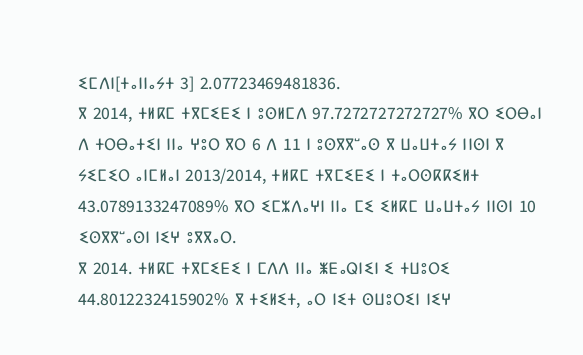ⵉⵎⴷⵏ[ⵜⴰⵏⵏⴰⵢⵜ 3] 2.07723469481836.
ⴳ 2014, ⵜⵍⴽⵎ ⵜⴳⵎⵉⴹⵉ ⵏ ⵓⵙⵍⵎⴷ 97.7272727272727% ⴳⵔ ⵉⵔⴱⴰⵏ ⴷ ⵜⵔⴱⴰⵜⵉⵏ ⵏⵏⴰ ⵖⵓⵔ ⴳⵔ 6 ⴷ 11 ⵏ ⵓⵙⴳⴳⵯⴰⵙ ⴳ ⵡⴰⵡⵜⴰⵢ ⵏⵏⵙⵏ ⴳ ⵢⵉⵎⵉⵔ ⴰⵏⵎⵍⴰⵏ 2013/2014, ⵜⵍⴽⵎ ⵜⴳⵎⵉⴹⵉ ⵏ ⵜⴰⵔⵙⴽⴽⵉⵍⵜ 43.0789133247089% ⴳⵔ ⵉⵎⵣⴷⴰⵖⵏ ⵏⵏⴰ ⵎⵉ ⵉⵍⴽⵎ ⵡⴰⵡⵜⴰⵢ ⵏⵏⵙⵏ 10 ⵉⵙⴳⴳⵯⴰⵙⵏ ⵏⵉⵖ ⵓⴳⴳⴰⵔ.
ⴳ 2014. ⵜⵍⴽⵎ ⵜⴳⵎⵉⴹⵉ ⵏ ⵎⴷⴷ ⵏⵏⴰ ⵥⴹⴰⵕⵏⵉⵏ ⵉ ⵜⵡⵓⵔⵉ 44.8012232415902% ⴳ ⵜⵉⵍⵉⵜ, ⴰⵔ ⵏⵉⵜ ⵙⵡⵓⵔⵉⵏ ⵏⵉⵖ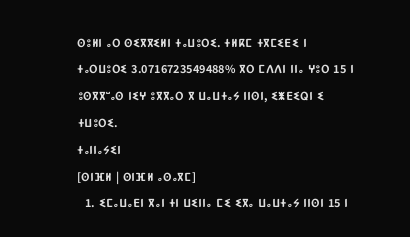ⵙⵓⵍⵏ ⴰⵔ ⵙⵉⴳⴳⵉⵍⵏ ⵜⴰⵡⵓⵔⵉ. ⵜⵍⴽⵎ ⵜⴳⵎⵉⴹⵉ ⵏ ⵜⴰⵔⵡⵓⵔⵉ 3.0716723549488% ⴳⵔ ⵎⴷⴷⵏ ⵏⵏⴰ ⵖⵓⵔ 15 ⵏ ⵓⵙⴳⴳⵯⴰⵙ ⵏⵉⵖ ⵓⴳⴳⴰⵔ ⴳ ⵡⴰⵡⵜⴰⵢ ⵏⵏⵙⵏ, ⵉⵥⴹⵉⵕⵏ ⵉ ⵜⵡⵓⵔⵉ.
ⵜⴰⵏⵏⴰⵢⵉⵏ
[ⵙⵏⴼⵍ | ⵙⵏⴼⵍ ⴰⵙⴰⴳⵎ]
  1. ⵉⵎⴰⵡⴰⴹⵏ ⴳⴰⵏ ⵜⵏ ⵡⵉⵏⵏⴰ ⵎⵉ ⵉⴳⴰ ⵡⴰⵡⵜⴰⵢ ⵏⵏⵙⵏ 15 ⵏ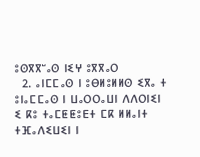ⵓⵙⴳⴳⵯⴰⵙ ⵏⵉⵖ ⵓⴳⴳⴰⵔ
  2. ⴰⵏⵎⵎⴰⵙ ⵏ ⵓⴱⵍⵓⵍⵍⵙ ⵉⴳⴰ ⵜ ⵓⵏⴰⵎⵎⴰⵙ ⵏ ⵡⴰⵔⵔⴰⵡⵏ ⴷⴷⵔⵏⵉⵏ ⵉ ⴽⵓ ⵜⴰⵎⵟⵟⵓⴹⵜ ⵎⴽ ⵍⵍⴰⵏⵜ ⵜⴼⴰⴷⵉⵡⵉⵏ ⵏ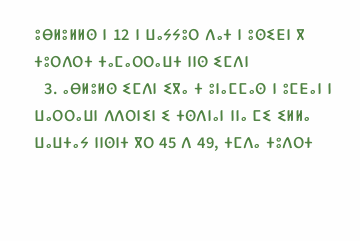ⵓⴱⵍⵓⵍⵍⵙ ⵏ 12 ⵏ ⵡⴰⵢⵢⵓⵔ ⴷⴰⵜ ⵏ ⵓⵙⵉⴹⵏ ⴳ ⵜⵓⵔⴷⵔⵜ ⵜⴰⵎⴰⵔⵔⴰⵡⵜ ⵏⵏⵙ ⵉⵎⴷⵏ
  3. ⴰⴱⵍⵓⵍⵙ ⵉⵎⴷⵏ ⵉⴳⴰ ⵜ ⵓⵏⴰⵎⵎⴰⵙ ⵏ ⵓⵎⴹⴰⵏ ⵏ ⵡⴰⵔⵔⴰⵡⵏ ⴷⴷⵔⵏⵉⵏ ⵉ ⵜⵙⴷⵏⴰⵏ ⵏⵏⴰ ⵎⵉ ⵉⵍⵍⴰ ⵡⴰⵡⵜⴰⵢ ⵏⵏⵙⵏⵜ ⴳⵔ 45 ⴷ 49, ⵜⵎⴷⴰ ⵜⵓⴷⵔⵜ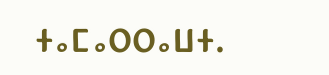ⵜⴰⵎⴰⵔⵔⴰⵡⵜ.